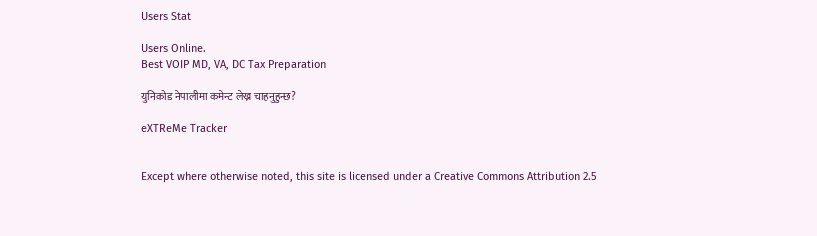Users Stat

Users Online.
Best VOIP MD, VA, DC Tax Preparation

युनिकोड नेपालीमा कमेन्ट लेख्न चाहनुहुन्छ?

eXTReMe Tracker


Except where otherwise noted, this site is licensed under a Creative Commons Attribution 2.5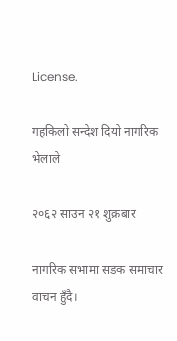License.

गहकिलो सन्देश दियो नागरिक भेलाले

२०६२ साउन २१ शुक्रबार

नागरिक सभामा सडक समाचार वाचन हुँदै।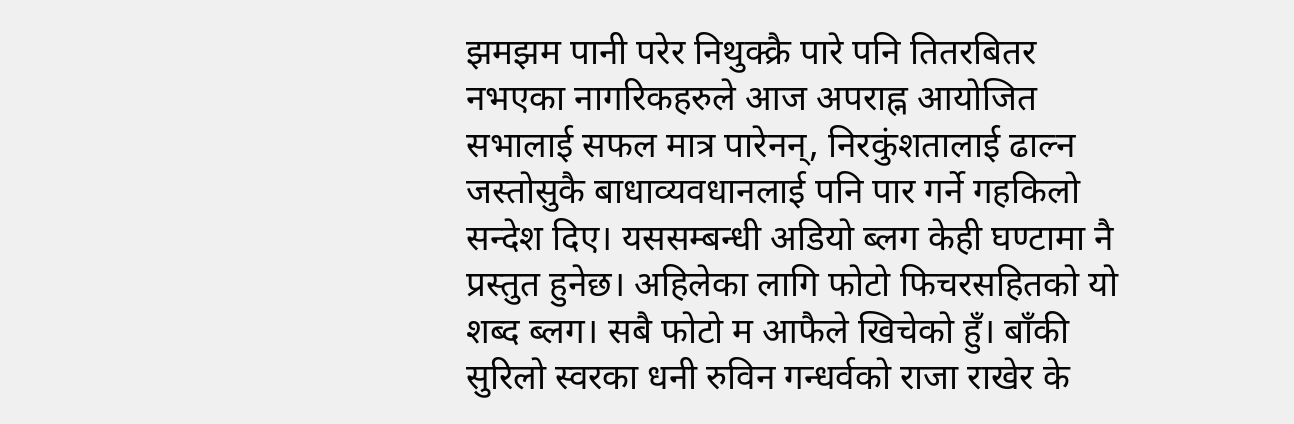झमझम पानी परेर निथुक्क्रै पारे पनि तितरबितर नभएका नागरिकहरुले आज अपराह्न आयोजित सभालाई सफल मात्र पारेनन्, निरकुंशतालाई ढाल्न जस्तोसुकै बाधाव्यवधानलाई पनि पार गर्ने गहकिलो सन्देश दिए। यससम्बन्धी अडियो ब्लग केही घण्टामा नै प्रस्तुत हुनेछ। अहिलेका लागि फोटो फिचरसहितको यो शब्द ब्लग। सबै फोटो म आफैले खिचेको हुँ। बाँकी
सुरिलो स्वरका धनी रुविन गन्धर्वको राजा राखेर के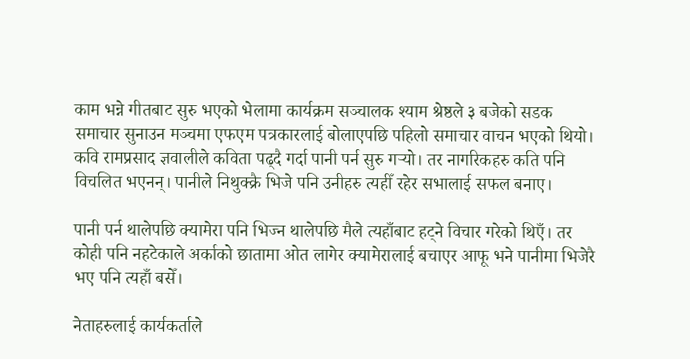काम भन्ने गीतबाट सुरु भएको भेलामा कार्यक्रम सञ्चालक श्याम श्रेष्ठले ३ बजेको सडक समाचार सुनाउन मञ्चमा एफएम पत्रकारलाई बोलाएपछि पहिलो समाचार वाचन भएको थियो। कवि रामप्रसाद ज्ञवालीले कविता पढ्दै गर्दा पानी पर्न सुरु गर्‍यो। तर नागरिकहरु कति पनि विचलित भएनन्। पानीले निथुक्क्रै भिजे पनि उनीहरु त्यहीँ रहेर सभालाई सफल बनाए।

पानी पर्न थालेपछि क्यामेरा पनि भिज्न थालेपछि मैले त्यहाँबाट हट्ने विचार गरेको थिएँ। तर कोही पनि नहटेकाले अर्काको छातामा अ‍ोत लागेर क्यामेरालाई बचाएर आफू भने पानीमा भिजेरै भए पनि त्यहाँ बसेँ।

नेताहरुलाई कार्यकर्ताले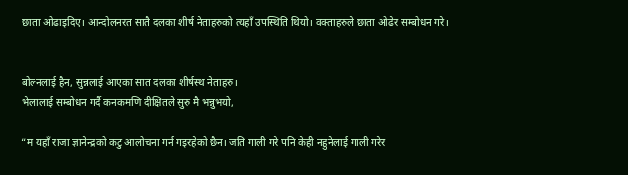छाता अ‍ोढाइदिए। आन्दोलनरत सातै दलका शीर्ष नेताहरुको त्यहाँ उपस्थिति थियो। वक्ताहरुले छाता अ‍ोढेर सम्बोधन गरे।


बोल्नलाई हैन, सुन्नलाई आएका सात दलका शीर्षस्थ नेताहरु।
भेलालाई सम्बोधन गर्दै कनकमणि दीक्षितले सुरु मै भन्नुभयो,

“म यहाँ राजा ज्ञानेन्द्रको कटु आलोचना गर्न गइरहेको छैन। जति गाली गरे पनि केही नहुनेलाई गाली गरेर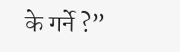के गर्ने ?”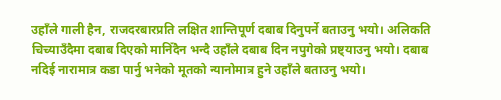उहाँले गाली हैन, राजदरबारप्रति लक्षित शान्तिपूर्ण दबाब दिनुपर्ने बताउनु भयो। अलिकति चिच्याउँदैमा दबाब दिएको मानिँदैन भन्दै उहाँले दबाब दिन नपुगेको प्रष्ट्याउनु भयो। दबाब नदिई नारामात्र कडा पार्नु भनेको मूतको न्यानोमात्र हुने उहाँले बताउनु भयो।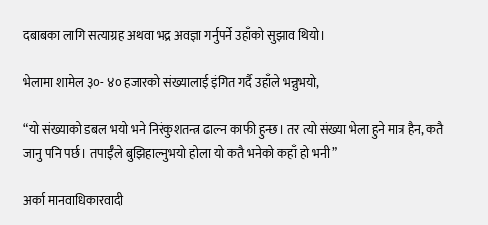दबाबका लागि सत्याग्रह अथवा भद्र अवज्ञा गर्नुपर्ने उहाँको सुझाव थियो।

भेलामा शामेल ३०- ४० हजारको संख्यालाई इंगित गर्दै उहाँले भन्नुभयो,

“यो संख्याको डबल भयो भने निरंकुशतन्त्र ढाल्न काफी हुन्छ। तर त्यो संख्या भेला हुने मात्र हैन, कतै जानु पनि पर्छ। तपाईँले बुझिहाल्नुभयो होला यो कतै भनेको कहाँ हो भनी”

अर्का मानवाधिकारवादी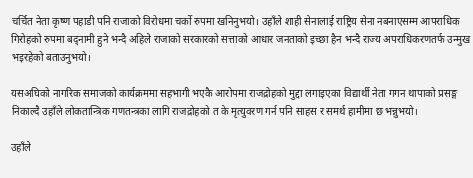चर्चित नेता कृष्ण पहाडी पनि राजाको विरोधमा चर्को रुपमा खनिनुभयो। उहाँले शाही सेनालाई राष्ट्रिय सेना नबनाएसम्म आपराधिक गिरोहको रुपमा बद्‍नामी हुने भन्दै अहिले राजाको सरकारको सत्ताको आधार जनताको इच्छा हैन भन्दै राज्य अपराधिकरणतर्फ उन्मुख भइरहेको बताउनुभयो।

यसअघिको नागरिक समाजको कार्यक्रममा सहभागी भएकै आरोपमा राजद्रोहको मुद्दा लगाइएका विद्यार्थी नेता गगन थापाको प्रसङ्ग निकाल्दै उहाँले लोकतान्त्रिक गणतन्त्रका लागि राजद्रोहको त के मृत्युवरण गर्न पनि साहस र समर्थ हामीमा छ भन्नुभयो।

उहाँले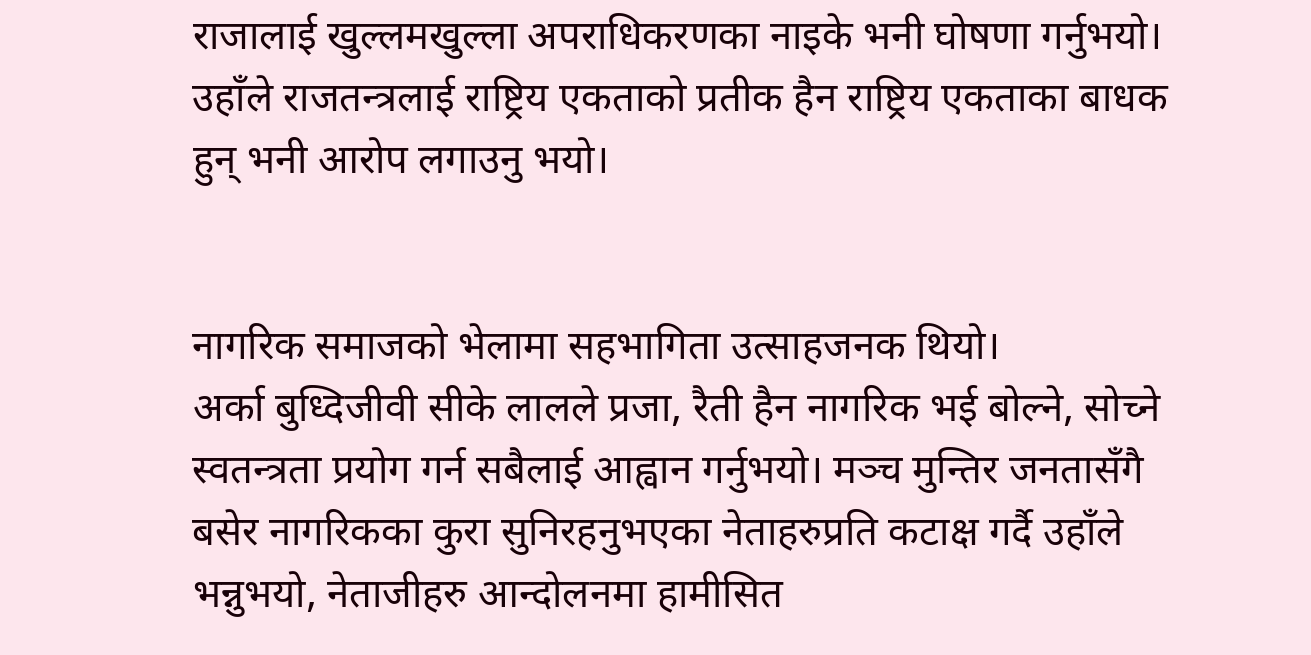राजालाई खुल्लमखुल्ला अपराधिकरणका नाइके भनी घोषणा गर्नुभयो। उहाँले राजतन्त्रलाई राष्ट्रिय एकताको प्रतीक हैन राष्ट्रिय एकताका बाधक हुन् भनी आरोप लगाउनु भयो।


नागरिक समाजको भेलामा सहभागिता उत्साहजनक थियो।
अर्का बुध्दिजीवी सीके लालले प्रजा, रैती हैन नागरिक भई बोल्ने, सोच्ने स्वतन्त्रता प्रयोग गर्न सबैलाई आह्वान गर्नुभयो। मञ्च मुन्तिर जनतासँगै बसेर नागरिकका कुरा सुनिरहनुभएका नेताहरुप्रति कटाक्ष गर्दै उहाँले भन्नुभयो, नेताजीहरु आन्दोलनमा हामीसित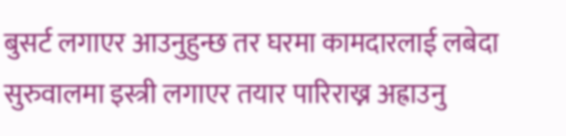बुसर्ट लगाएर आउनुहुन्छ तर घरमा कामदारलाई लबेदा सुरुवालमा इस्त्री लगाएर तयार पारिराख्न अह्राउनु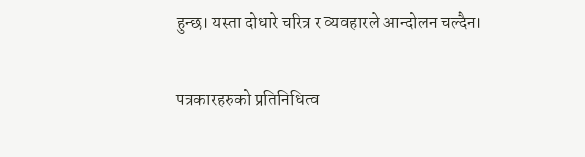हुन्छ। यस्ता दोधारे चरित्र र व्यवहारले आन्दोलन चल्दैन।

पत्रकारहरुको प्रतिनिधित्व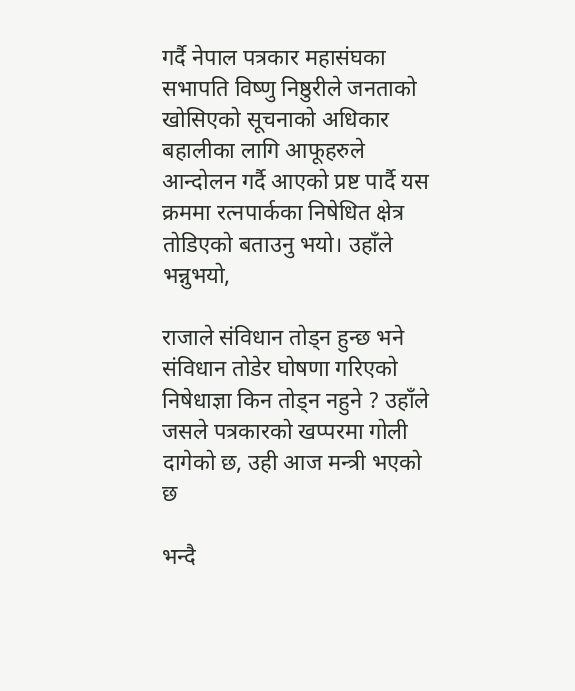गर्दै नेपाल पत्रकार महासंघका सभापति विष्णु निष्ठुरीले जनताको खोसिएको सूचनाको अधिकार बहालीका लागि आफूहरुले आन्दोलन गर्दै आएको प्रष्ट पार्दै यस क्रममा रत्नपार्कका निषेधित क्षेत्र तोडिएको बताउनु भयो। उहाँले भन्नुभयो,

राजाले संविधान तोड्न हुन्छ भने संविधान तोडेर घोषणा गरिएको निषेधाज्ञा किन तोड्न नहुने ? उहाँले जसले पत्रकारको खप्परमा गोली दागेको छ, उही आज मन्त्री भएको छ

भन्दै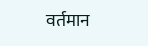वर्तमान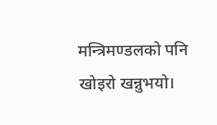मन्त्रिमण्डलको पनि खोइरो खन्नुभयो।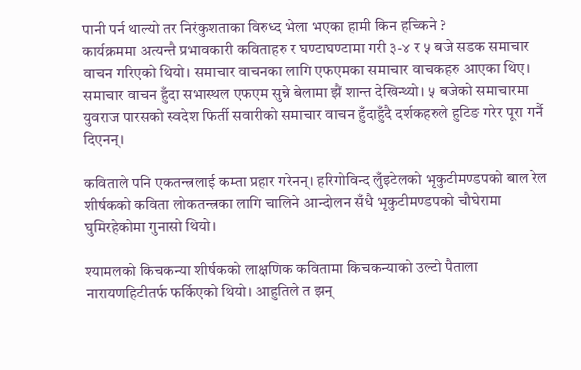पानी पर्न थाल्यो तर निरंकुशताका विरुध्द भेला भएका हामी किन हच्किने ?
कार्यक्रममा अत्यन्तै प्रभावकारी कविताहरु र घण्टाघण्टामा गरी ३-४ र ५ बजे सडक समाचार वाचन गरिएको थियो। समाचार वाचनका लागि एफएमका समाचार वाचकहरु आएका थिए। समाचार वाचन हुँदा सभास्थल एफएम सुन्ने बेलामा झैं शान्त देखिन्थ्यो। ५ बजेको समाचारमा युवराज पारसको स्वदेश फिर्ती सवारीको समाचार वाचन हुँदाहुँदै दर्शकहरुले हुटिङ गरेर पूरा गर्नै दिएनन्।

कविताले पनि एकतन्त्रलाई कम्ता प्रहार गरेनन्। हरिगोविन्द लुँइटेलको भृकुटीमण्डपको बाल रेल शीर्षकको कविता लोकतन्त्रका लागि चालिने आन्दोलन सँधै भृकुटीमण्डपको चौघेरामा घुमिरहेकोमा गुनासो थियो।

श्यामलको किचकन्या शीर्षकको लाक्षणिक कवितामा किचकन्याको उल्टो पैताला नारायणहिटीतर्फ फर्किएको थियो। आहुतिले त झन्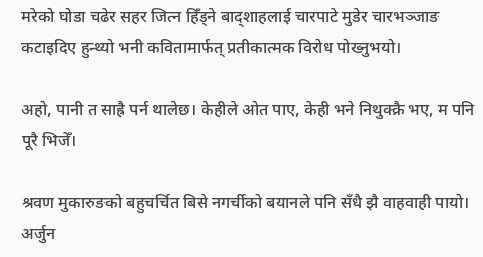मरेको घोडा चढेर सहर जित्न हिँड्ने बाद्शाहलाई चारपाटे मुडेर चारभञ्जाङ कटाइदिए हुन्थ्यो भनी कवितामार्फत् प्रतीकात्मक विरोध पोख्नुभयो।

अहो, पानी त साह्रै पर्न थालेछ। केहीले अ‍ोत पाए, केही भने निथुक्क्रै भए, म पनि पूरै भिजेँ।

श्रवण मुकारुङको बहुचर्चित बिसे नगर्चीको बयानले पनि सँधै झै वाहवाही पायो। अर्जुन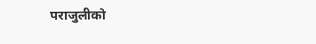पराजुलीको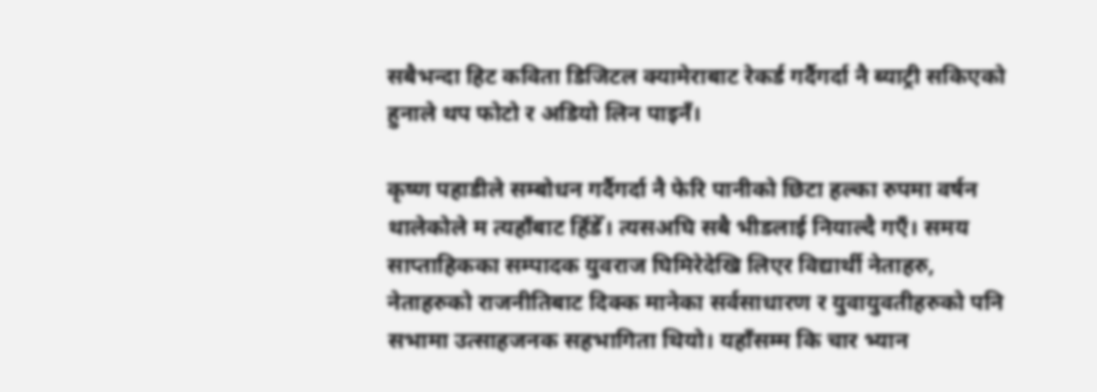सबैभन्दा हिट कविता डिजिटल क्यामेराबाट रेकर्ड गर्दैगर्दा नै ब्याट्री सकिएको हुनाले थप फोटो र अडियो लिन पाइनँ।

कृष्ण पहाडीले सम्बोधन गर्दैगर्दा नै फेरि पानीको छिटा हल्का रुपमा वर्षन थालेकोले म त्यहाँबाट हिँडेँ। त्यसअघि सबै भीडलाई नियाल्दै गएँ। समय साप्ताहिकका सम्पादक युवराज घिमिरेदेखि लिएर विद्यार्थी नेताहरु, नेताहरुको राजनीतिबाट दिक्क मानेका सर्वसाधारण र युवायुवतीहरुको पनि सभामा उत्साहजनक सहभागिता थियो। यहाँसम्म कि चार भ्यान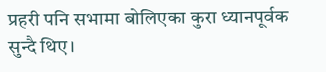प्रहरी पनि सभामा बोलिएका कुरा ध्यानपूर्वक सुन्दै थिए।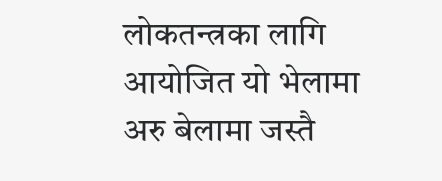लोकतन्त्रका लागि आयोजित यो भेलामा अरु बेलामा जस्तै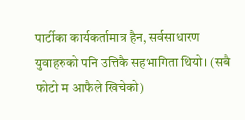पार्टीका कार्यकर्तामात्र हैन, सर्वसाधारण युवाहरुको पनि उत्तिकै सहभागिता थियो। (सबै फोटो म आफैले खिचेको)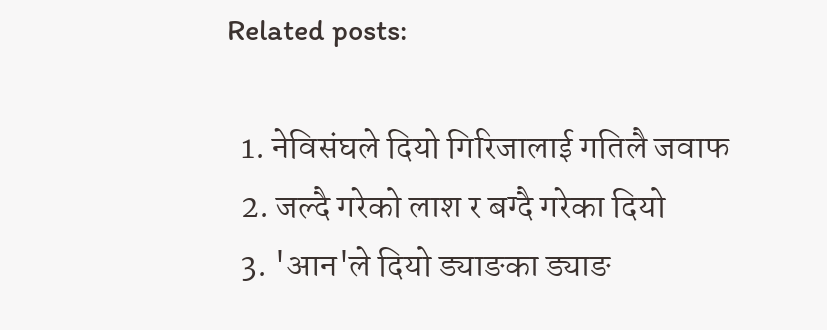Related posts:

  1. नेविसंघले दियो गिरिजालाई गतिलै जवाफ
  2. जल्दै गरेको लाश र बग्दै गरेका दियो
  3. 'आन'ले दियो ड्याङका ड्याङ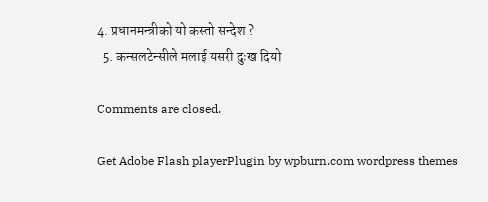4. प्रधानमन्त्रीको यो कस्तो सन्देश ?
  5. कन्सलटेन्सीले मलाई यसरी दुःख दियो

Comments are closed.

Get Adobe Flash playerPlugin by wpburn.com wordpress themes